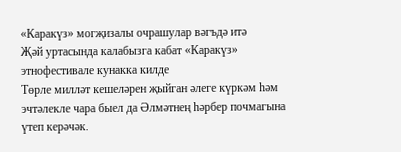«Каракүз» могҗизалы очрашулар вәгъдә итә
Җәй уртасында калабызга кабат «Каракүз» этнофестивале кунакка килде
Төрле милләт кешеләрен җыйган әлеге күркәм һәм эчтәлекле чара быел да Әлмәтнең һәрбер почмагына үтеп керәчәк.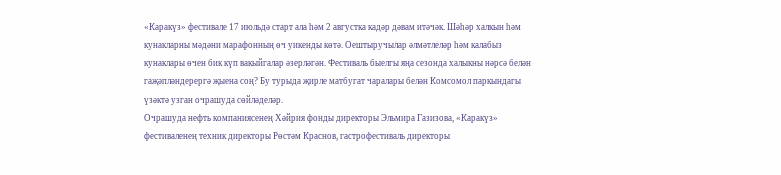«Каракүз» фестивале 17 июльдә старт ала һәм 2 августка кадәр дәвам итәчәк. Шәһәр халкын һәм кунакларны мәдәни марафонның өч уикенды көтә. Оештыручылар әлмәтлеләр һәм калабыз кунаклары өчен бик күп вакыйгалар әзерләгән. Фестиваль быелгы яңа сезонда халыкны нәрсә белән гаҗәпләндерергә җыена соң? Бу турыда җирле матбугат чаралары белән Комсомол паркындагы үзәктә узган очрашуда сөйләделәр.
Очрашуда нефть компаниясенең Хәйрия фонды директоры Эльмира Газизова, «Каракүз» фестиваленең техник директоры Рөстәм Краснов, гастрофестиваль директоры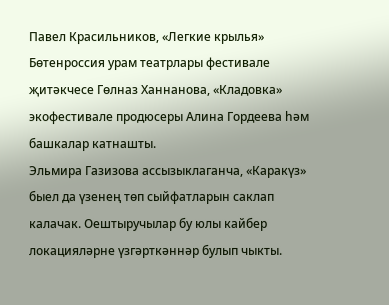Павел Красильников, «Легкие крылья» Бөтенроссия урам театрлары фестивале җитәкчесе Гөлназ Ханнанова, «Кладовка» экофестивале продюсеры Алина Гордеева һәм башкалар катнашты.
Эльмира Газизова ассызыклаганча, «Каракүз» быел да үзенең төп сыйфатларын саклап калачак. Оештыручылар бу юлы кайбер локацияләрне үзгәрткәннәр булып чыкты.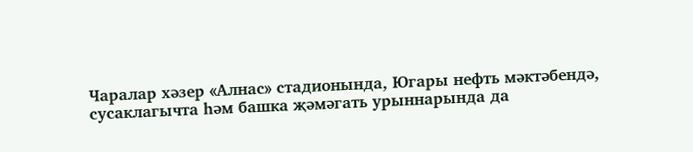Чаралар хәзер «Алнас» стадионында, Югары нефть мәктәбендә, сусаклагычта һәм башка җәмәгать урыннарында да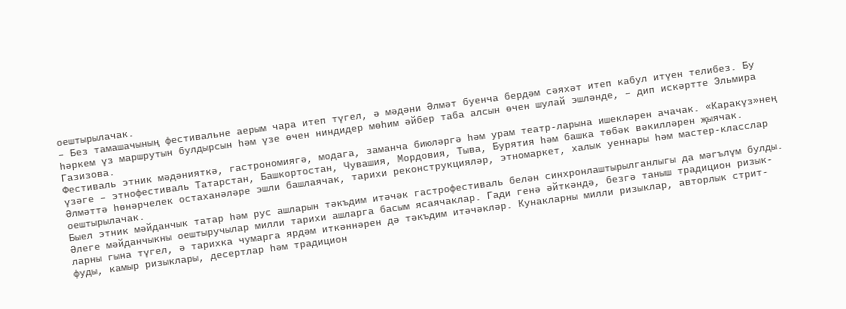оештырылачак.
– Без тамашачының фестивальне аерым чара итеп түгел, ә мәдәни Әлмәт буенча бердәм сәяхәт итеп кабул итүен телибез. Бу һәркем үз маршрутын булдырсын һәм үзе өчен ниндидер мөһим әйбер таба алсын өчен шулай эшләнде, – дип искәртте Эльмира Газизова.
Фестиваль этник мәдәнияткә, гастрономиягә, модага, заманча биюләргә һәм урам театр-ларына ишекләрен ачачак. «Каракүз»нең үзәге – этнофестиваль Татарстан, Башкортостан, Чувашия, Мордовия, Тыва, Бурятия һәм башка төбәк вәкилләрен җыячак. Әлмәттә һөнәрчелек остаханәләре эшли башлаячак, тарихи реконструкцияләр, этномаркет, халык уеннары һәм мастер-класслар оештырылачак.
Быел этник мәйданчык татар һәм рус ашларын тәкъдим итәчәк гастрофестиваль белән синхронлаштырылганлыгы да мәгълүм булды. Әлеге мәйданчыкны оештыручылар милли тарихи ашларга басым ясаячаклар. Гади генә әйткәндә, безгә таныш традицион ризык-ларны гына түгел, ә тарихка чумарга ярдәм иткәннәрен дә тәкъдим итәчәкләр. Кунакларны милли ризыклар, авторлык стрит-фуды, камыр ризыклары, десертлар һәм традицион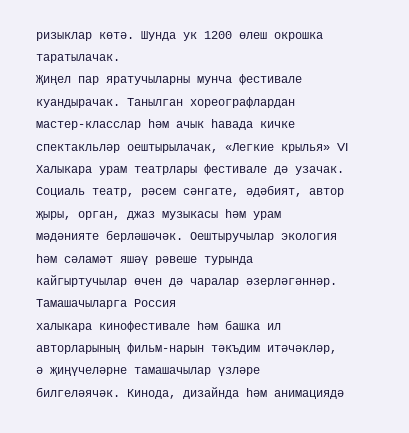ризыклар көтә. Шунда ук 1200 өлеш окрошка таратылачак.
Җиңел пар яратучыларны мунча фестивале куандырачак. Танылган хореографлардан мастер-класслар һәм ачык һавада кичке спектакльләр оештырылачак, «Легкие крылья» VI
Халыкара урам театрлары фестивале дә узачак.
Социаль театр, рәсем сәнгате, әдәбият, автор җыры, орган, джаз музыкасы һәм урам мәдәнияте берләшәчәк. Оештыручылар экология һәм сәламәт яшәү рәвеше турында кайгыртучылар өчен дә чаралар әзерләгәннәр.
Тамашачыларга Россия
халыкара кинофестивале һәм башка ил авторларының фильм-нарын тәкъдим итәчәкләр, ә җиңүчеләрне тамашачылар үзләре билгеләячәк. Кинода, дизайнда һәм анимациядә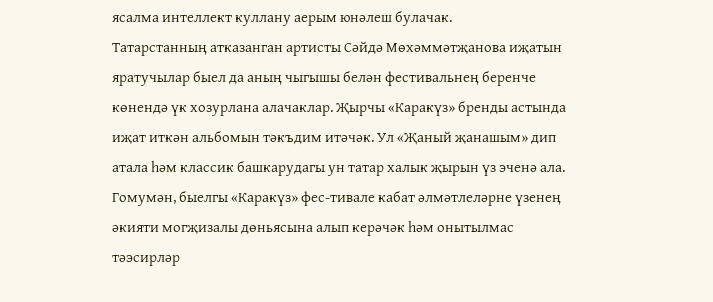ясалма интеллект куллану аерым юнәлеш булачак.
Татарстанның атказанган артисты Сәйдә Мөхәммәтҗанова иҗатын яратучылар быел да аның чыгышы белән фестивальнең беренче көнендә үк хозурлана алачаклар. Җырчы «Каракүз» бренды астында иҗат иткән альбомын тәкъдим итәчәк. Ул «Җаный җанашым» дип атала һәм классик башкарудагы ун татар халык җырын үз эченә ала.
Гомумән, быелгы «Каракүз» фес-тивале кабат әлмәтлеләрне үзенең әкияти могҗизалы дөньясына алып керәчәк һәм онытылмас тәэсирләр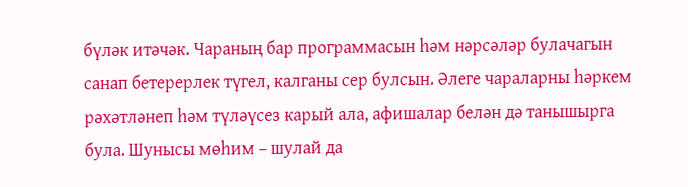бүләк итәчәк. Чараның бар программасын һәм нәрсәләр булачагын санап бетерерлек түгел, калганы сер булсын. Әлеге чараларны һәркем рәхәтләнеп һәм түләүсез карый ала, афишалар белән дә танышырга була. Шунысы мөһим – шулай да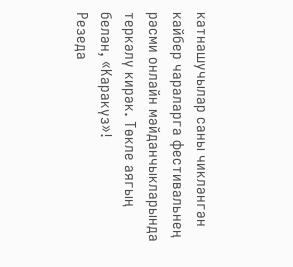катнашучылар саны чикләнгән кайбер чараларга фестивальнең рәсми онлайн мәйданчыкларында теркәлү кирәк. Төкле аягың белән, «Каракүз»!
Резеда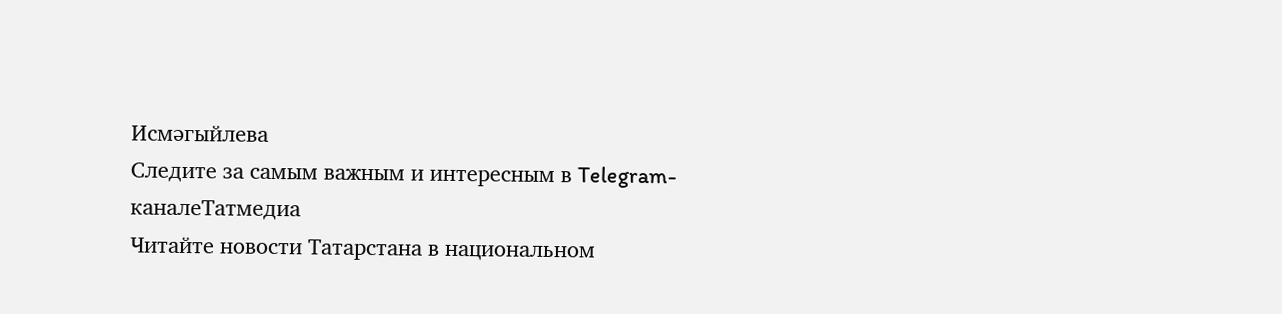Исмәгыйлева
Следите за самым важным и интересным в Telegram-каналеТатмедиа
Читайте новости Татарстана в национальном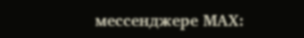мессенджере MАХ: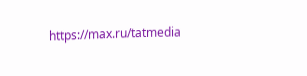https://max.ru/tatmedia